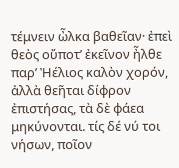τέμνειν ὦλκα βαθεῖαν· ἐπεὶ θεὸς οὔποτʼ ἐκεῖνον ἦλθε παρʼ Ἠέλιος καλὸν χορόν, ἀλλὰ θεῆται δίφρον ἐπιστήσας, τὰ δὲ φάεα μηκύνονται. τίς δέ νύ τοι νήσων, ποῖον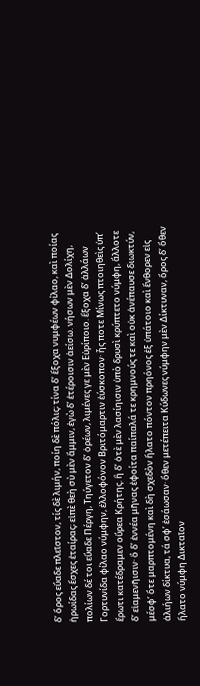δʼ ὄρος εὔαδε πλεῖστον, τίς δὲ λιμήν, ποίη δὲ πόλις; τίνα δʼ ἔξοχα νυμφέων φίλαο, καὶ ποίας ἡρωίδας ἔσχες ἑταίρας; εἰπὲ θεὴ σὺ μὲν ἄμμιν, ἐγὼ δʼ ἑτέροισιν ἀείσω. νήσων μὲν Δολίχη, πολίων δέ τοι εὔαδε Πέργη, Τηύγετον δʼ ὀρέων, λιμένες γε μὲν Εὐρίποιο. ἔξοχα δʼ ἀλλάων Γορτυνίδα φίλαο νύμφην, ἐλλοφόνον Βριτόμαρτιν ἐύσκοπον· ἧς ποτε Μίνως πτοιηθεὶς ὑπʼ ἔρωτι κατέδραμεν οὔρεα Κρήτης. ἣ δʼ ὁτὲ μὲν λασίηισιν ὑπὸ δρυσὶ κρύπτετο νύμφη, ἄλλοτε δʼ εἱαμενῆισιν· ὃ δʼ ἐννέα μῆνας ἐφοίτα παίπαλά τε κρημνούς τε καὶ οὐκ ἀνέπαυσε διωκτύν, μέσφʼ ὅτε μαρπτομένη καὶ δὴ σχεδὸν ἥλατο πόντον πρηόνος ἐξ ὑπάτοιο καὶ ἔνθορεν εἰς ἁλιήων δίκτυα, τά σφʼ ἐσάωσαν· ὅθεν μετέπειτα Κύδωνες νύμφην μὲν Δίκτυναν, ὄρος δʼ ὅθεν ἥλατο νύμφη Δικταῖον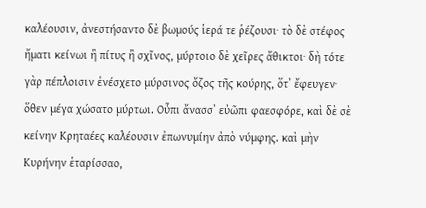καλέουσιν, ἀνεστήσαντο δὲ βωμούς ἱερά τε ῥέζουσι· τὸ δὲ στέφος ἤματι κείνωι ἢ πίτυς ἢ σχῖνος, μύρτοιο δὲ χεῖρες ἄθικτοι· δὴ τότε γὰρ πέπλοισιν ἐνέσχετο μύρσινος ὄζος τῆς κούρης, ὅτʼ ἔφευγεν· ὅθεν μέγα χώσατο μύρτωι. Οὖπι ἄνασσʼ εὐῶπι φαεσφόρε, καὶ δὲ σὲ κείνην Κρηταέες καλέουσιν ἐπωνυμίην ἀπὸ νύμφης. καὶ μὴν Κυρήνην ἑταρίσσαο,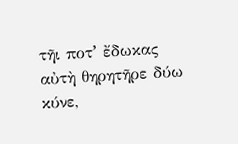τῆι ποτʼ ἔδωκας αὐτὴ θηρητῆρε δύω κύνε,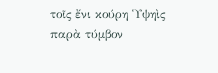τοῖς ἔνι κούρη Ὑψηὶς παρὰ τύμβον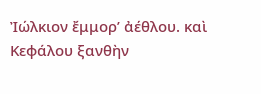Ἰώλκιον ἔμμορʼ ἀέθλου. καὶ Κεφάλου ξανθὴν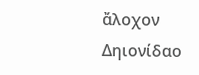ἄλοχον Δηιονίδαο